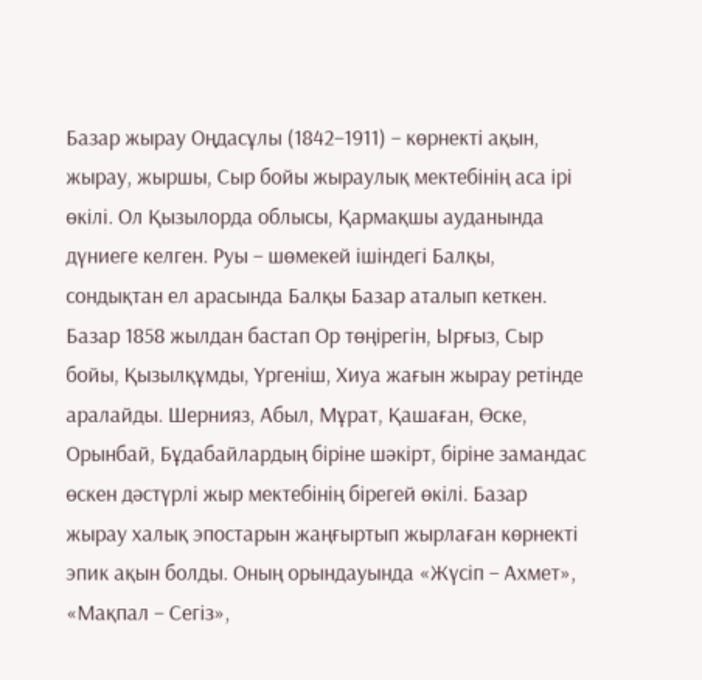Базар жырау Оңдасұлы (1842–1911) – көрнекті ақын, жырау, жыршы, Сыр бойы жыраулық мектебінің аса ірі өкілі. Ол Қызылорда облысы, Қармақшы ауданында дүниеге келген. Руы – шөмекей ішіндегі Балқы, сондықтан ел арасында Балқы Базар аталып кеткен. Базар 1858 жылдан бастап Ор төңірегін, Ырғыз, Сыр бойы, Қызылқұмды, Үргеніш, Хиуа жағын жырау ретінде аралайды. Шернияз, Абыл, Мұрат, Қашаған, Өске, Орынбай, Бұдабайлардың біріне шәкірт, біріне замандас өскен дәстүрлі жыр мектебінің бірегей өкілі. Базар жырау халық эпостарын жаңғыртып жырлаған көрнекті эпик ақын болды. Оның орындауында «Жүсіп – Ахмет», «Мақпал – Сегіз»,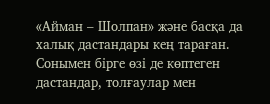«Айман – Шолпан» және басқа да халық дастандары кең тараған. Сонымен бірге өзі де көптеген дастандар, толғаулар мен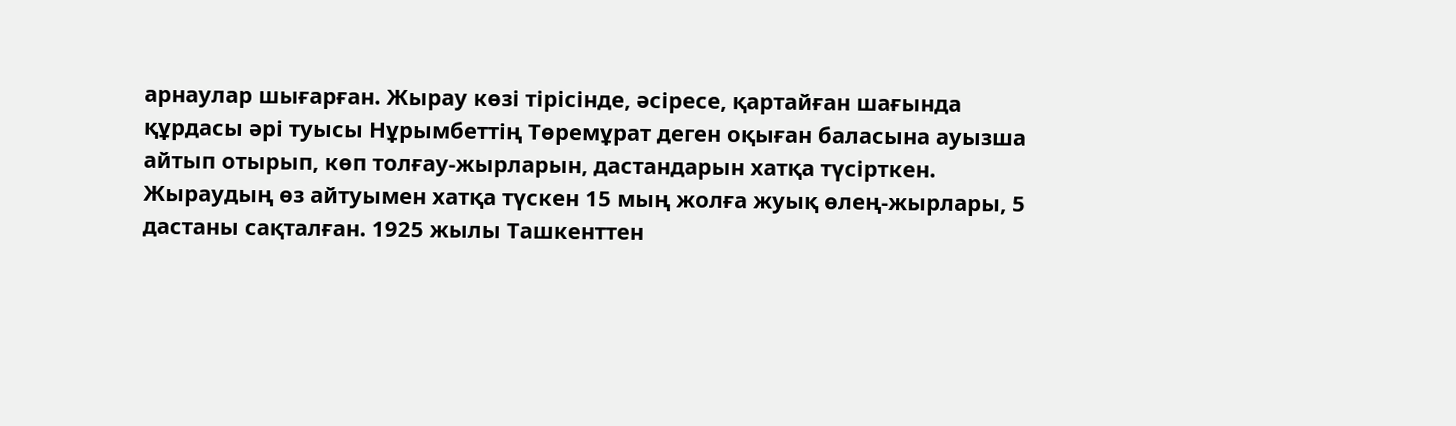арнаулар шығарған. Жырау көзі тірісінде, әсіресе, қартайған шағында құрдасы әрі туысы Нұрымбеттің Төремұрат деген оқыған баласына ауызша айтып отырып, көп толғау-жырларын, дастандарын хатқа түсірткен. Жыраудың өз айтуымен хатқа түскен 15 мың жолға жуық өлең-жырлары, 5 дастаны сақталған. 1925 жылы Ташкенттен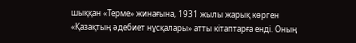шыққан «Терме» жинағына, 1931 жылы жарық көрген «Қазақтың әдебиет нұсқалары» атты кітаптарға енді. Оның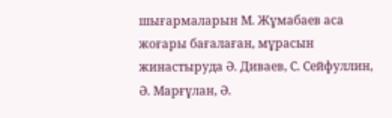шығармаларын М. Жұмабаев аса жоғары бағалаған, мұрасын жинастыруда Ә. Диваев, С. Сейфуллин, Ә. Марғұлан, Ә.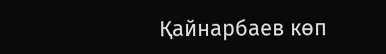Қайнарбаев көп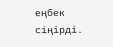еңбек сіңірді.